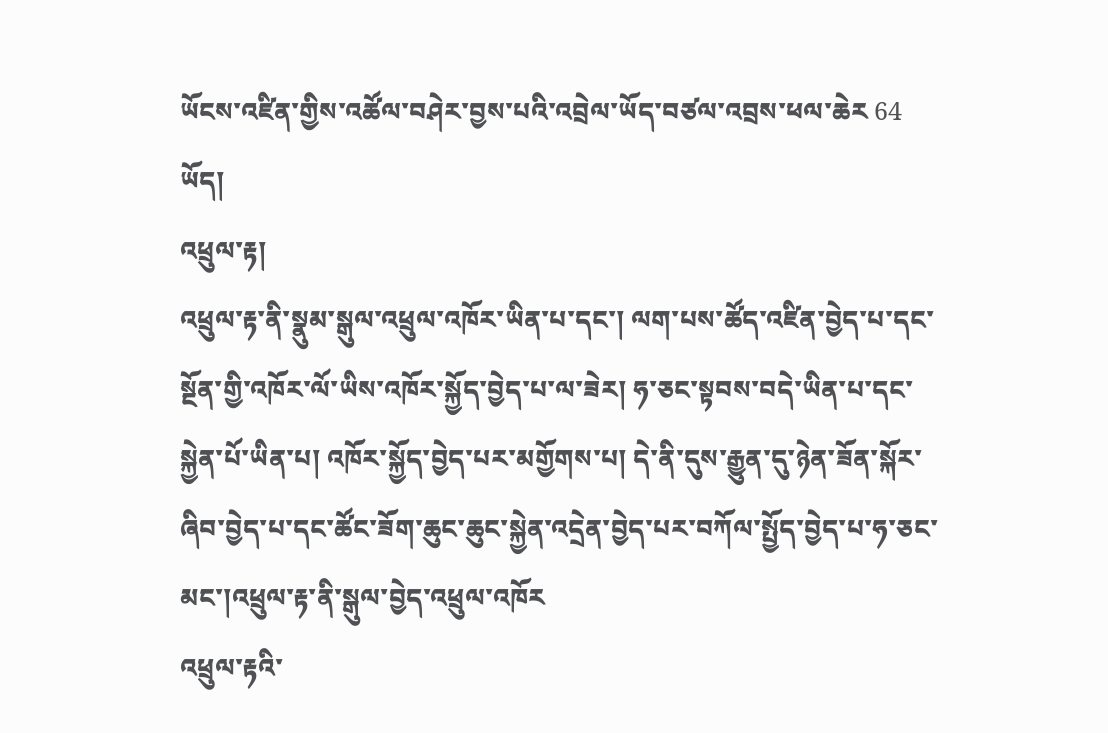ཡོངས་འཛིན་གྱིས་འཚོལ་བཤེར་བྱས་པའི་འབྲེལ་ཡོད་བཙལ་འབྲས་ཕལ་ཆེར 64 ཡོད།
འཕྲུལ་རྟ།
འཕྲུལ་རྟ་ནི་སྣུམ་སྒུལ་འཕྲུལ་འཁོར་ཡིན་པ་དང་། ལག་པས་ཚོད་འཛིན་བྱེད་པ་དང་སྔོན་གྱི་འཁོར་ལོ་ཡིས་འཁོར་སྐྱོད་བྱེད་པ་ལ་ཟེར། ཧ་ཅང་སྟབས་བདེ་ཡིན་པ་དང་སྐྱེན་པོ་ཡིན་པ། འཁོར་སྐྱོད་བྱེད་པར་མགྱོགས་པ། དེ་ནི་དུས་རྒྱུན་དུ་ཉེན་ཟོན་སྐོར་ཞིབ་བྱེད་པ་དང་ཚོང་ཟོག་ཆུང་ཆུང་སྐྱེན་འདྲེན་བྱེད་པར་བཀོལ་སྤྱོད་བྱེད་པ་ཧ་ཅང་མང་།འཕྲུལ་རྟ་ནི་སྒུལ་བྱེད་འཕྲུལ་འཁོར
འཕྲུལ་རྟའི་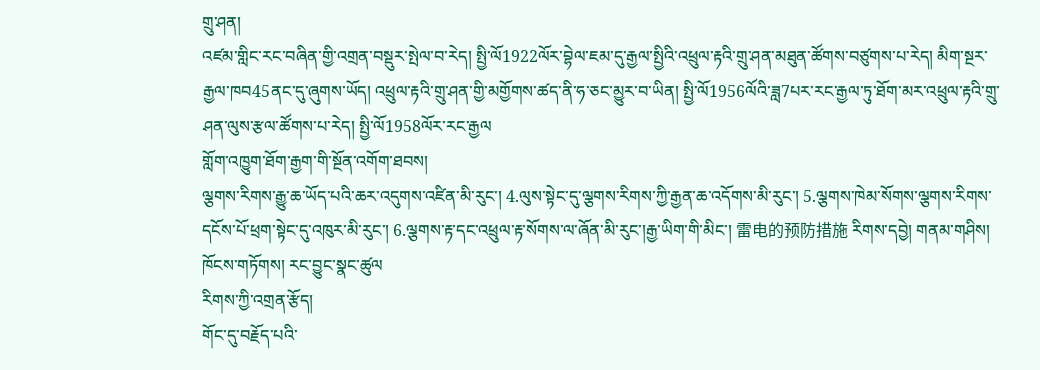གྲུ་ཤན།
འཛམ་གླིང་རང་བཞིན་གྱི་འགྲན་བསྡུར་སྤེལ་བ་རེད། སྤྱི་ལོ1922ལོར་བྷེལ་ཇམ་དུ་རྒྱལ་སྤྱིའི་འཕྲུལ་རྟའི་གྲུ་ཤན་མཐུན་ཚོགས་བཙུགས་པ་རེད། མིག་སྔར་རྒྱལ་ཁབ45ནང་དུ་ཞུགས་ཡོད། འཕྲུལ་རྟའི་གྲུ་ཤན་གྱི་མགྱོགས་ཚད་ནི་ཧ་ཅང་མྱུར་བ་ཡིན། སྤྱི་ལོ1956ལོའི་ཟླ7པར་རང་རྒྱལ་ཏུ་ཐོག་མར་འཕྲུལ་རྟའི་གྲུ་ཤན་ལུས་རྩལ་ཚོགས་པ་རེད། སྤྱི་ལོ1958ལོར་རང་རྒྱལ
གློག་འཁྱུག་ཐོག་རྒྱག་གི་སྔོན་འགོག་ཐབས།
ལྕགས་རིགས་རྒྱུ་ཆ་ཡོད་པའི་ཆར་འདུགས་འཛིན་མི་རུང་། 4.ལུས་སྟེང་དུ་ལྕགས་རིགས་ཀྱི་རྒྱན་ཆ་འདོགས་མི་རུང་། 5.ལྕགས་ཁེམ་སོགས་ལྕགས་རིགས་དངོས་པོ་ཕྲག་སྟེང་དུ་འཁུར་མི་རུང་། 6.ལྕགས་རྟ་དང་འཕྲུལ་རྟ་སོགས་ལ་ཞོན་མི་རུང་།རྒྱ་ཡིག་གི་མིང་། 雷电的预防措施 རིགས་དབྱེ། གནམ་གཤིས། ཁོངས་གཏོགས། རང་བྱུང་སྣང་ཚུལ
རིགས་ཀྱི་འགྲན་རྩོད།
གོང་དུ་བརྗོད་པའི་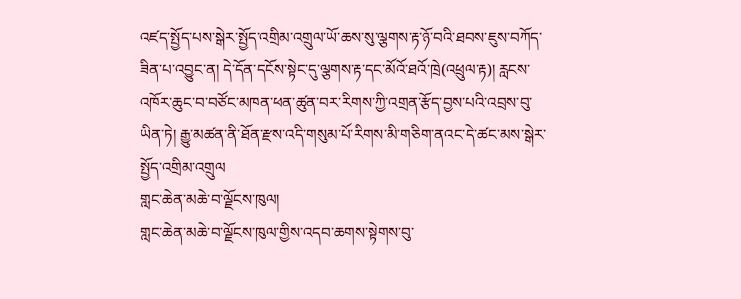འཛད་སྤྱོད་པས་སྒེར་སྤྱོད་འགྲིམ་འགྲུལ་ཡོ་ཆས་སུ་ལྕགས་རྟ་ཉོ་བའི་ཐབས་ཇུས་བཀོད་ཟིན་པ་འབྱུང་ན། དེ་དོན་དངོས་སྟེང་དུ་ལྕགས་རྟ་དང་མོའོ་ཐའོ་ཁྲེ(འཕྲུལ་རྟ)། རླངས་འཁོར་ཆུང་བ་བཙོང་མཁན་ཕན་ཚུན་བར་རིགས་ཀྱི་འགྲན་རྩོད་བྱས་པའི་འབྲས་བུ་ཡིན་ཏེ། རྒྱུ་མཚན་ནི་ཐོན་རྫས་འདི་གསུམ་པོ་རིགས་མི་གཅིག་ནའང་དེ་ཚང་མས་སྒེར་སྤྱོད་འགྲིམ་འགྲུལ
གླང་ཆེན་མཆེ་བ་ལྗོངས་ཁུལ།
གླང་ཆེན་མཆེ་བ་ལྗོངས་ཁུལ་གྱིས་འདབ་ཆགས་སྟེགས་བུ་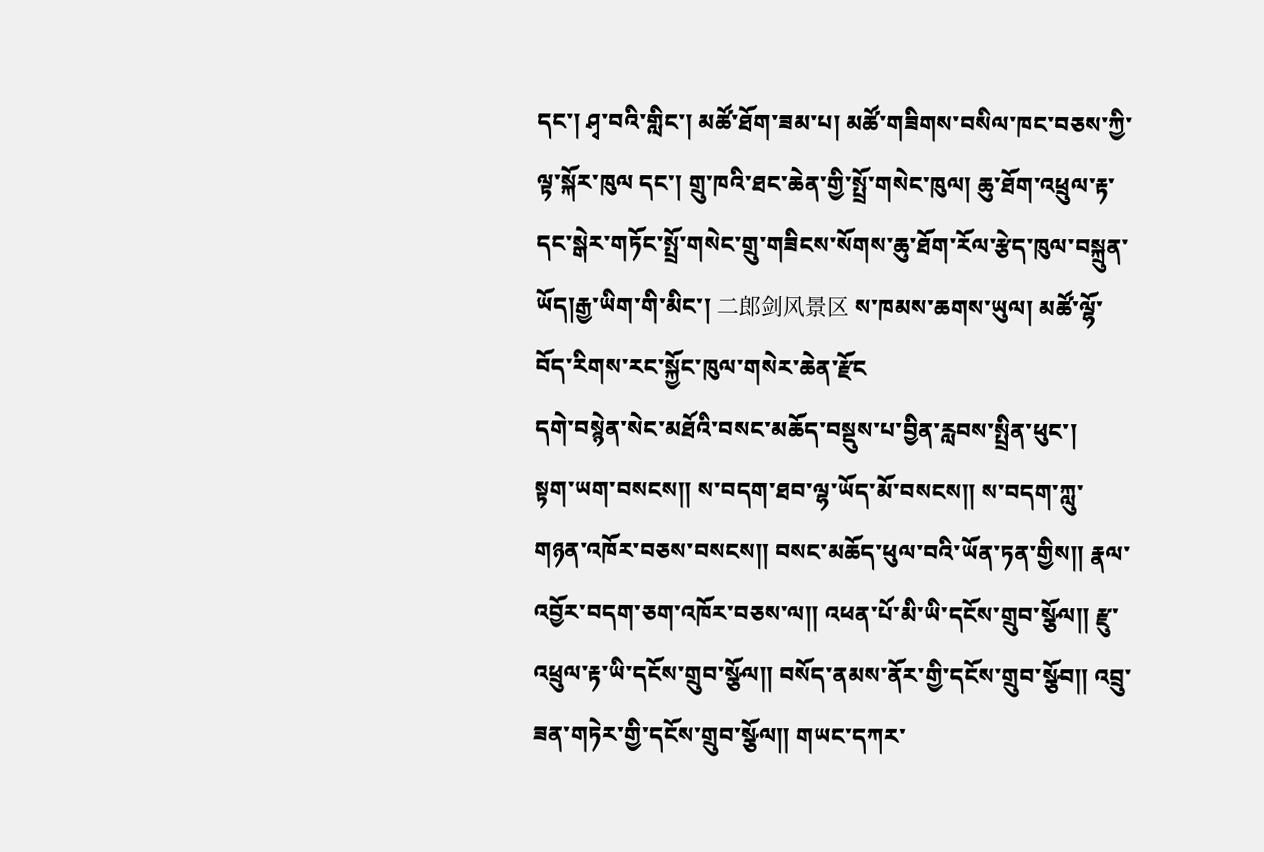དང་། ཤྭ་བའི་གླིང་། མཚོ་ཐོག་ཟམ་པ། མཚོ་གཟིགས་བསིལ་ཁང་བཅས་ཀྱི་ལྟ་སྐོར་ཁུལ དང་། གྲུ་ཁའི་ཐང་ཆེན་གྱི་སྤྲོ་གསེང་ཁུལ། ཆུ་ཐོག་འཕྲུལ་རྟ་དང་སྒེར་གཏོང་སྤྲོ་གསེང་གྲུ་གཟིངས་སོགས་ཆུ་ཐོག་རོལ་རྩེད་ཁུལ་བསྐྲུན་ཡོད།རྒྱ་ཡིག་གི་མིང་། 二郎剑风景区 ས་ཁམས་ཆགས་ཡུལ། མཚོ་ལྷོ་བོད་རིགས་རང་སྐྱོང་ཁུལ་གསེར་ཆེན་རྫོང
དགེ་བསྙེན་སེང་མཐོའི་བསང་མཆོད་བསྡུས་པ་བྱིན་རླབས་སྤྲིན་ཕུང་།
སྟག་ཡག་བསངས༎ ས་བདག་ཐབ་ལྷ་ཡོད་མོ་བསངས༎ ས་བདག་ཀླུ་གཉན་འཁོར་བཅས་བསངས༎ བསང་མཆོད་ཕུལ་བའི་ཡོན་ཏན་གྱིས༎ རྣལ་འབྱོར་བདག་ཅག་འཁོར་བཅས་ལ༎ འཕན་པོ་མི་ཡི་དངོས་གྲུབ་སྩོལ༎ རྫུ་འཕྲུལ་རྟ་ཡི་དངོས་གྲུབ་སྩོལ༎ བསོད་ནམས་ནོར་གྱི་དངོས་གྲུབ་སྩོབ༎ འབྲུ་ཟན་གཏེར་གྱི་དངོས་གྲུབ་སྩོལ༎ གཡང་དཀར་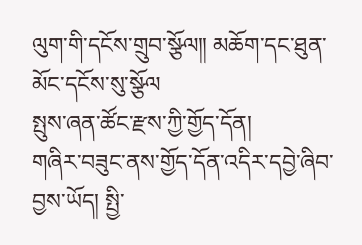ལུག་གི་དངོས་གྲུབ་སྩོལ༎ མཆོག་དང་ཐུན་མོང་དངོས་སུ་སྩོལ
སྤུས་ཞན་ཚོང་རྫས་ཀྱི་གྱོད་དོན།
གཞིར་བཟུང་ནས་གྱོད་དོན་འདིར་དབྱེ་ཞིབ་བྱས་ཡོད། སྤྱི་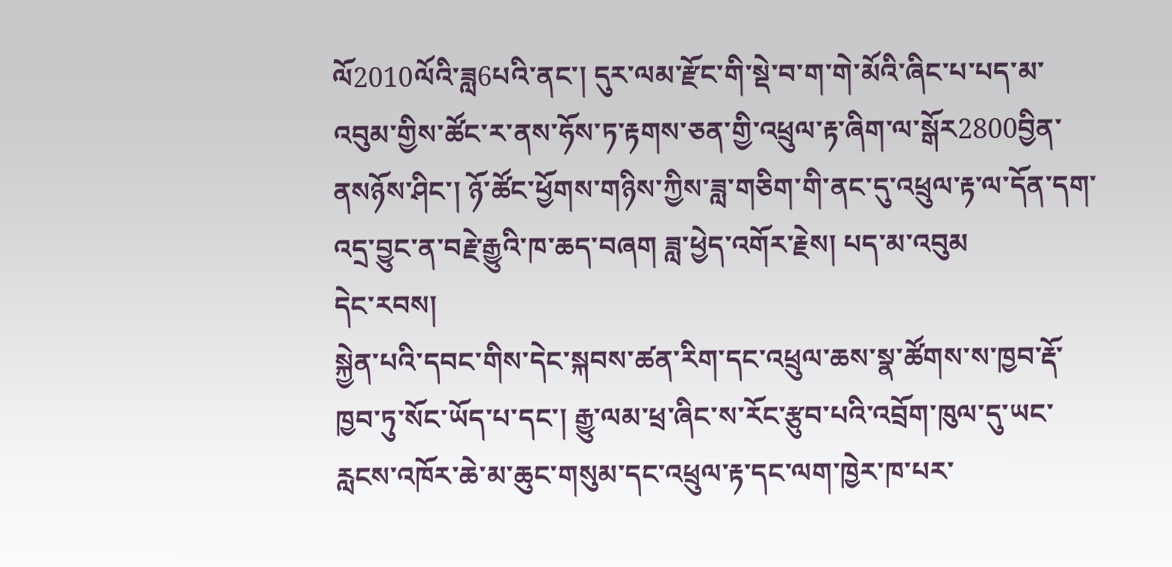ལོ2010ལོའི་ཟླ6པའི་ནང་། དུར་ལམ་རྫོང་གི་སྡེ་བ་ག་གེ་མོའི་ཞིང་པ་པད་མ་འབུམ་གྱིས་ཚོང་ར་ནས་ཧོས་ཏ་རྟགས་ཅན་གྱི་འཕྲུལ་རྟ་ཞིག་ལ་སྒོར2800བྱིན་ནསཉོས་ཤིང་། ཉོ་ཚོང་ཕྱོགས་གཉིས་ཀྱིས་ཟླ་གཅིག་གི་ནང་དུ་འཕྲུལ་རྟ་ལ་དོན་དག་འདྲ་བྱུང་ན་བརྗེ་རྒྱུའི་ཁ་ཆད་བཞག ཟླ་ཕྱེད་འགོར་རྗེས། པད་མ་འབུམ
དེང་རབས།
སྐྱེན་པའི་དབང་གིས་དེང་སྐབས་ཚན་རིག་དང་འཕྲུལ་ཆས་སྣ་ཚོགས་ས་ཁྱབ་རྡོ་ཁྱབ་ཏུ་སོང་ཡོད་པ་དང་། རྒྱུ་ལམ་ཕྲ་ཞིང་ས་རོང་རྩུབ་པའི་འབྲོག་ཁུལ་དུ་ཡང་རླངས་འཁོར་ཆེ་མ་ཆུང་གསུམ་དང་འཕྲུལ་རྟ་དང་ལག་ཁྱེར་ཁ་པར་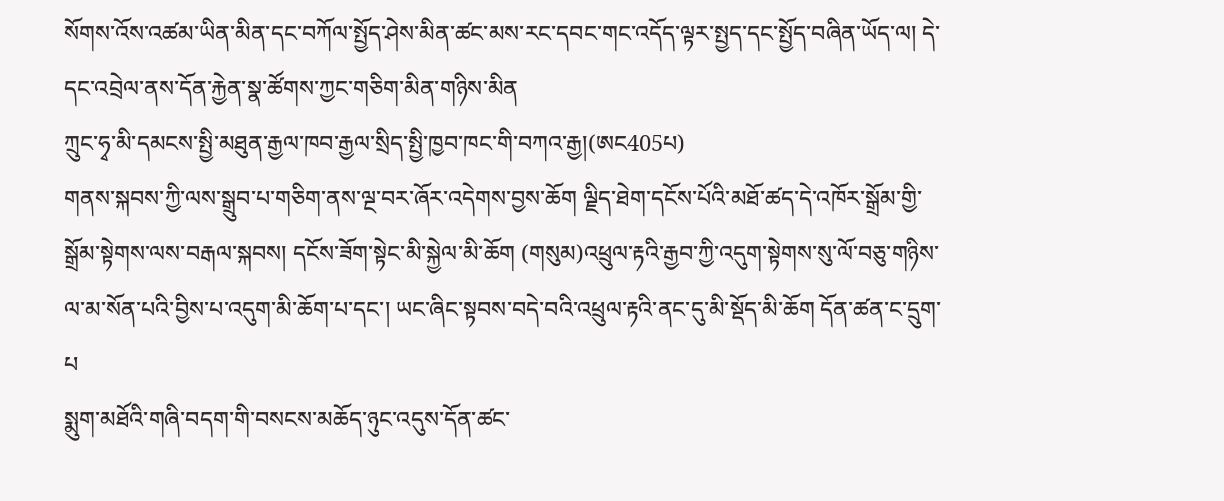སོགས་འོས་འཚམ་ཡིན་མིན་དང་བཀོལ་སྤྱོད་ཤེས་མིན་ཚང་མས་རང་དབང་གང་འདོད་ལྟར་སྤྱད་དང་སྤྱོད་བཞིན་ཡོད་ལ། དེ་དང་འབྲེལ་ནས་དོན་རྐྱེན་སྣ་ཚོགས་ཀྱང་གཅིག་མིན་གཉིས་མིན
ཀྲུང་ཧྭ་མི་དམངས་སྤྱི་མཐུན་རྒྱལ་ཁབ་རྒྱལ་སྲིད་སྤྱི་ཁྱབ་ཁང་གི་བཀའ་རྒྱ།(ཨང405པ)
གནས་སྐབས་ཀྱི་ལས་སྒྲུབ་པ་གཅིག་ནས་ལྔ་བར་ཞོར་འདེགས་བྱས་ཆོག ལྗིད་ཐེག་དངོས་པོའི་མཐོ་ཚད་དེ་འཁོར་སྒྲོམ་གྱི་སྒྲོམ་སྟེགས་ལས་བརྒལ་སྐབས། དངོས་ཟོག་སྟེང་མི་སྐྱེལ་མི་ཆོག (གསུམ)འཕྲུལ་རྟའི་རྒྱབ་ཀྱི་འདུག་སྟེགས་སུ་ལོ་བཅུ་གཉིས་ལ་མ་སོན་པའི་བྱིས་པ་འདུག་མི་ཆོག་པ་དང་། ཡང་ཞིང་སྟབས་བདེ་བའི་འཕྲུལ་རྟའི་ནང་དུ་མི་སྡོད་མི་ཆོག དོན་ཚན་ང་དྲུག་པ
སྨུག་མཐོའི་གཞི་བདག་གི་བསངས་མཆོད་ཉུང་འདུས་དོན་ཚང་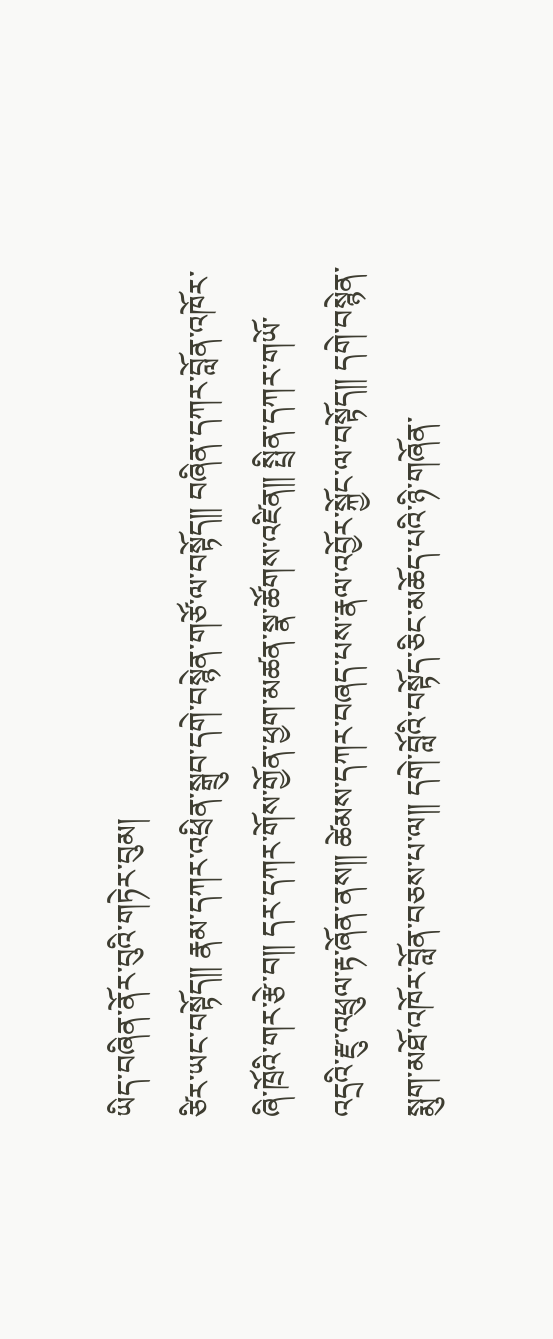ཡིད་བཞིན་ནོར་བུའི་གཏེར་བུམ།
ཙིར་ཡང་བསྟོད༎ རྣམ་དཀར་འཕྲིན་སྒྲུབ་དགེ་བསྙེན་གཙོ་ལ་བསྟོད༎ བཞིན་དཀར་བློན་འཁོར་ཞི་ཁྲོའི་གར་རྩེ་བ༎ དར་དཀར་གོས་གྱོན་ཕྱག་མཚན་སྣ་ཚོགས་འཛིན༎ སྤྲིན་དཀར་གཡོ་འདྲའི་རྫུ་འཕྲུལ་རྟ་ཞོན་ནས༎ ཚེམས་དཀར་བཞད་པས་རྣལ་འབྱོར་སྐྱོང་ལ་བསྟོད༎ དགེ་བསྙེན་སྨུག་མཐོ་འཁོར་བློན་བཅས་པ་ལ༎ དགེ་བློའི་བསྟོད་ཅིང་མཆོད་པའི་ཉི་གཞོན་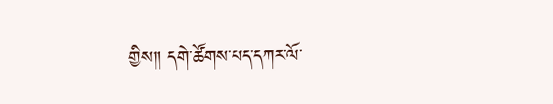གྱིས༎ དགེ་ཚོགས་པད་དཀར་ལོ་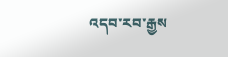འདབ་རབ་རྒྱས